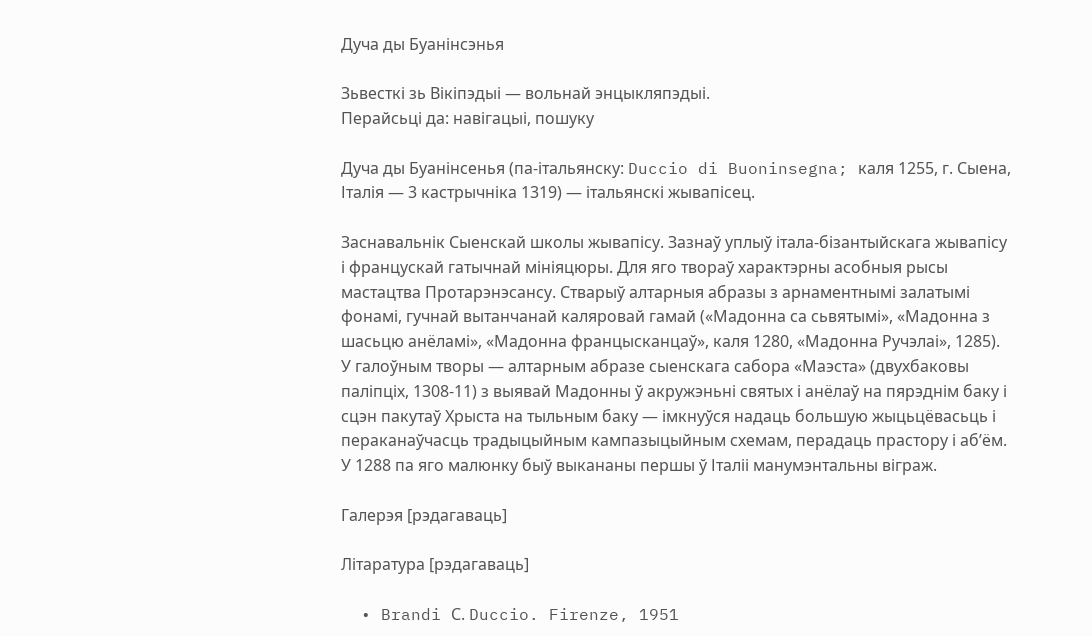Дуча ды Буанінсэнья

Зьвесткі зь Вікіпэдыі — вольнай энцыкляпэдыі.
Перайсьці да: навігацыі, пошуку

Дуча ды Буанінсенья (па-італьянску: Duccio di Buoninsegna; каля 1255, г. Сыена, Італія — 3 кастрычніка 1319) — італьянскі жывапісец.

Заснавальнік Cыенскай школы жывапісу. Зазнаў уплыў італа-бізантыйскага жывапісу і францускай гатычнай мініяцюры. Для яго твораў характэрны асобныя рысы мастацтва Протарэнэсансу. Стварыў алтарныя абразы з арнаментнымі залатымі фонамі, гучнай вытанчанай каляровай гамай («Мадонна са сьвятымі», «Мадонна з шасьцю анёламі», «Мадонна францысканцаў», каля 1280, «Мадонна Ручэлаі», 1285). У галоўным творы — алтарным абразе сыенскага сабора «Маэста» (двухбаковы паліпціх, 1308-11) з выявай Мадонны ў акружэньні святых і анёлаў на пярэднім баку і сцэн пакутаў Хрыста на тыльным баку — імкнуўся надаць большую жыцьцёвасьць і пераканаўчасць традыцыйным кампазыцыйным схемам, перадаць прастору і аб’ём. У 1288 па яго малюнку быў выкананы першы ў Італіі манумэнтальны віграж.

Галерэя [рэдагаваць]

Літаратура [рэдагаваць]

  • Brandi С. Duccio. Firenze, 1951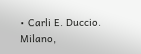• Carli E. Duccio. Milano,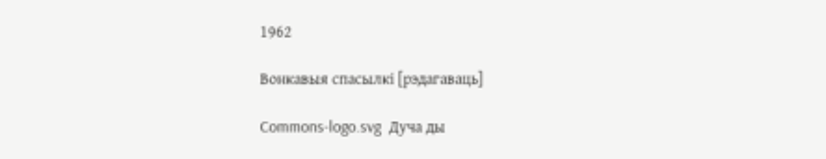1962

Вонкавыя спасылкі [рэдагаваць]

Commons-logo.svg  Дуча ды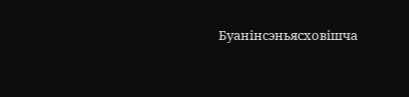Буанінсэньясховішча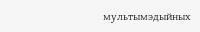мультымэдыйных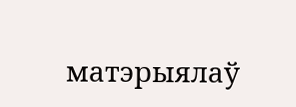матэрыялаў